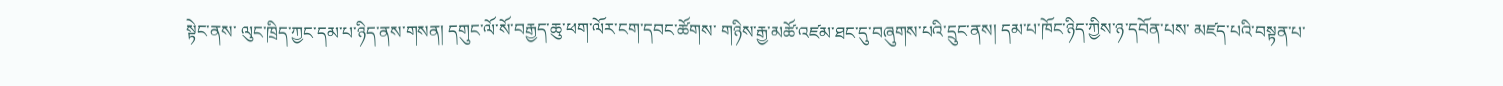སྟེང་ནས་ ལུང་ཁྲིད་ཀྱང་དམ་པ་ཉིད་ནས་གསན། དགུང་ལོ་སོ་བརྒྱད་ཆུ་ཕག་ལོར་ངག་དབང་ཚོགས་ གཉིས་རྒྱ་མཚོ་འཛམ་ཐང་དུ་བཞུགས་པའི་དྲུང་ནས། དམ་པ་ཁོང་ཉིད་ཀྱིས་ཉ་དབོན་པས་ མཛད་པའི་བསྟན་པ་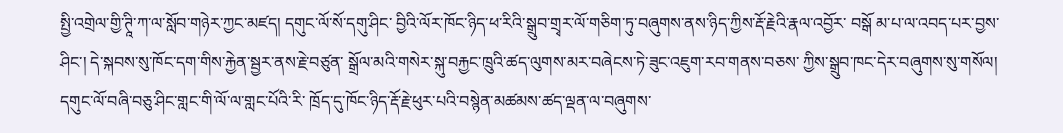སྤྱི་འགྲེལ་གྱི་ཊཱི་ཀ་ལ་སློབ་གཉེར་ཀྱང་མཛད། དགུང་ལོ་སོ་དགུ་ཤིང་ བྱིའི་ལོར་ཁོང་ཉིད་ཕ་རིའི་སྒྲུབ་གྲྭར་ལོ་གཅིག་ཏུ་བཞུགས་ནས་ཉིད་ཀྱིས་རྡོ་རྗེའི་རྣལ་འབྱོར་ བསྒོ མ་པ་ལ་འབད་པར་བྱས་ཤིང་། དེ་སྐབས་སུ་ཁོང་དག་གིས་རྐྱེན་སྦྱར་ནས་རྗེ་བཙུན་ སྒྲོལ་མའི་གསེར་སྐུ་བརྐྱང་ཁྲུའི་ཚད་ལུགས་མར་བཞེངས་ཏེ་ཟུང་འཇུག་རབ་གནས་བཅས་ ཀྱིས་སྒྲུབ་ཁང་དེར་བཞུགས་སུ་གསོལ། དགུང་ལོ་བཞི་བཅུ་ཤིང་གླང་གི་ལོ་ལ་གླང་པོའི་རི་ ཁྲོད་དུ་ཁོང་ཉིད་རྡོ་རྗེ་ཕུར་པའི་བསྙེན་མཚམས་ཚད་ལྡན་ལ་བཞུགས་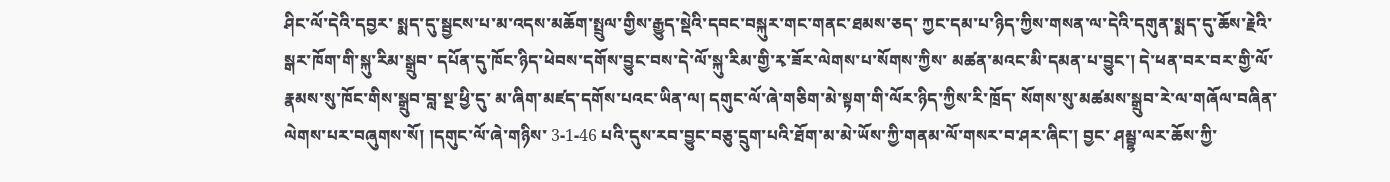ཤིང་ལོ་དེའི་དབྱར་ སྨད་དུ་སྦྱངས་པ་མ་འདས་མཆོག་སྤྲུལ་གྱིས་རྒྱུད་སྡེའི་དབང་བསྐུར་གང་གནང་ཐམས་ཅད་ ཀྱང་དམ་པ་ཉིད་ཀྱིས་གསན་ལ་དེའི་དགུན་སྨད་དུ་ཆོས་རྗེའི་སྒར་ཁོག་གི་སྐུ་རིམ་སྒྲུབ་ དཔོན་དུ་ཁོང་ཉིད་ཕེབས་དགོས་བྱུང་བས་དེ་ལོ་སྐུ་རིམ་གྱི་རྭ་ཟོར་ལེགས་པ་སོགས་ཀྱིས་ མཚན་མའང་མི་དམན་པ་བྱུང་། དེ་ཕན་བར་བར་གྱི་ལོ་རྣམས་སུ་ཁོང་གིས་སྒྲུབ་བླ་སྔ་ཕྱི་དུ་ མ་ཞིག་མཛད་དགོས་པའང་ཡིན་ལ། དགུང་ལོ་ཞེ་གཅིག་མེ་སྟག་གི་ལོར་ཉིད་ཀྱིས་རི་ཁྲོད་ སོགས་སུ་མཚམས་སྒྲུབ་རེ་ལ་གཞོལ་བཞིན་ལེགས་པར་བཞུགས་སོ། །དགུང་ལོ་ཞེ་གཉིས་ 3-1-46 པའི་དུས་རབ་བྱུང་བཅུ་དྲུག་པའི་ཐོག་མ་མེ་ཡོས་ཀྱི་གནམ་ལོ་གསར་བ་ཤར་ཞིང་། བྱང་ ཤམྦྷ་ལར་ཆོས་ཀྱི་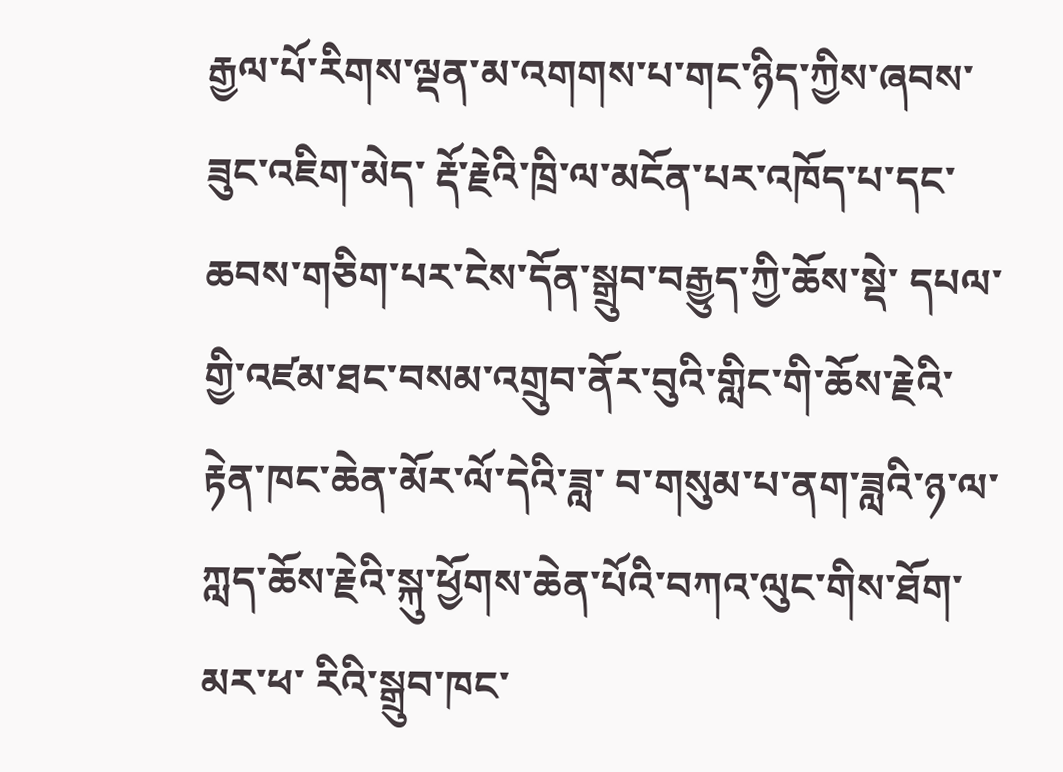རྒྱལ་པོ་རིགས་ལྡན་མ་འགགས་པ་གང་ཉིད་ཀྱིས་ཞབས་ཟུང་འཇིག་མེད་ རྡོ་རྗེའི་ཁྲི་ལ་མངོན་པར་འཁོད་པ་དང་ཆབས་གཅིག་པར་ངེས་དོན་སྒྲུབ་བརྒྱུད་ཀྱི་ཆོས་སྡེ་ དཔལ་གྱི་འཛམ་ཐང་བསམ་འགྲུབ་ནོར་བུའི་གླིང་གི་ཆོས་རྗེའི་རྟེན་ཁང་ཆེན་མོར་ལོ་དེའི་ཟླ་ བ་གསུམ་པ་ནག་ཟླའི་ཉ་ལ་ཀླད་ཆོས་རྗེའི་སྐུ་ཕྱོགས་ཆེན་པོའི་བཀའ་ལུང་གིས་ཐོག་མར་ཕ་ རིའི་སྒྲུབ་ཁང་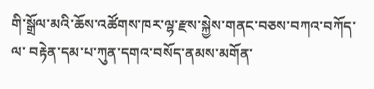གི་སྒྲོལ་མའི་ཆོས་འཚོགས་ཁར་ལྷ་རྫས་སྐྱེས་གནང་བཅས་བཀའ་བཀོད་ལ་ བརྟེན་དམ་པ་ཀུན་དགའ་བསོད་ནམས་མགོན་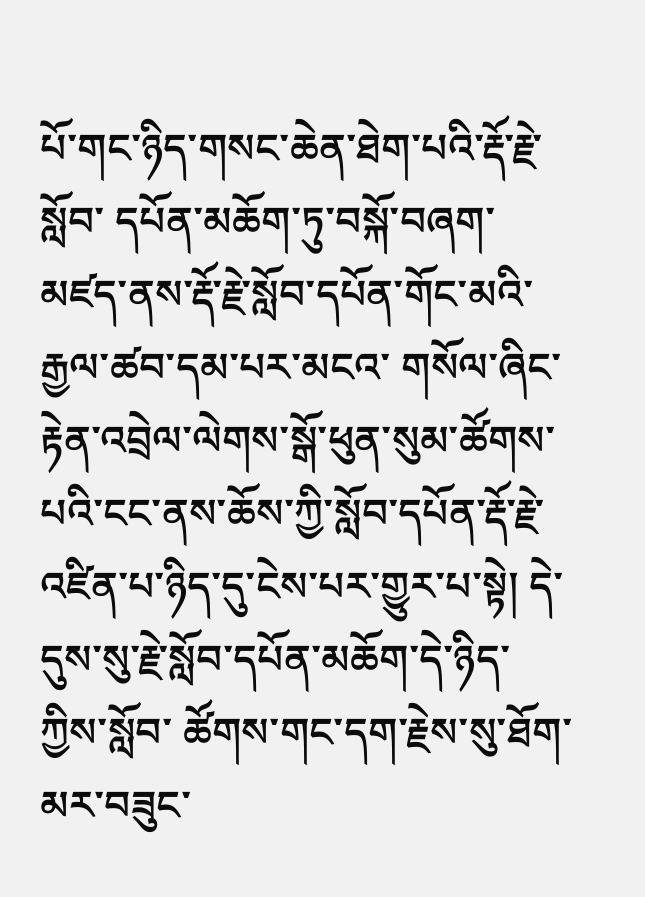པོ་གང་ཉིད་གསང་ཆེན་ཐེག་པའི་རྡོ་རྗེ་སློབ་ དཔོན་མཆོག་ཏུ་བསྐོ་བཞག་མཛད་ནས་རྡོ་རྗེ་སློབ་དཔོན་གོང་མའི་རྒྱལ་ཚབ་དམ་པར་མངའ་ གསོལ་ཞིང་རྟེན་འབྲེལ་ལེགས་སྒོ་ཕུན་སུམ་ཚོགས་པའི་ངང་ནས་ཆོས་ཀྱི་སློབ་དཔོན་རྡོ་རྗེ་ འཛིན་པ་ཉིད་དུ་ངེས་པར་གྱུར་པ་སྟེ། དེ་དུས་སུ་རྗེ་སློབ་དཔོན་མཆོག་དེ་ཉིད་ཀྱིས་སློབ་ ཚོགས་གང་དག་རྗེས་སུ་ཐོག་མར་བཟུང་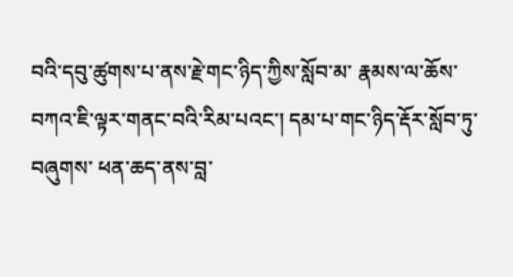བའི་དབུ་ཚུགས་པ་ནས་རྗེ་གང་ཉིད་ཀྱིས་སློབ་མ་ རྣམས་ལ་ཆོས་བཀའ་ཇི་ལྟར་གནང་བའི་རིམ་པའང་། དམ་པ་གང་ཉིད་རྡོར་སློབ་ཏུ་བཞུགས་ ཕན་ཆད་ནས་བླ་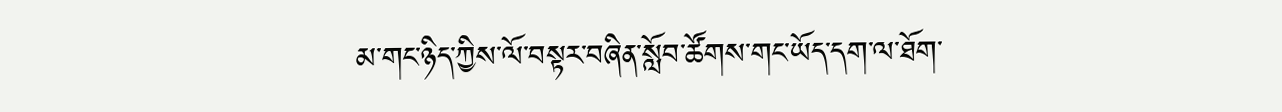མ་གང་ཉིད་ཀྱིས་ལོ་བསྟར་བཞིན་སློབ་ཚོགས་གང་ཡོད་དག་ལ་ཐོག་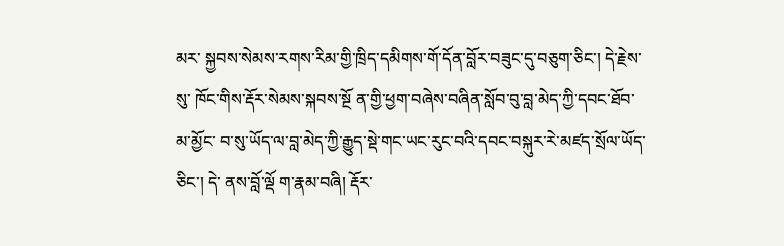མར་ སྐྱབས་སེམས་རགས་རིམ་གྱི་ཁྲིད་དམིགས་གོ་དོན་བློར་བཟུང་དུ་བཅུག་ཅིང་། དེ་རྗེས་སུ་ ཁོང་གིས་རྡོར་སེམས་སྐབས་སྔོ ན་གྱི་ཕྱག་བཞེས་བཞིན་སློབ་བུ་བླ་མེད་ཀྱི་དབང་ཐོབ་མ་མྱོང་ བ་སུ་ཡོད་ལ་བླ་མེད་ཀྱི་རྒྱུད་སྡེ་གང་ཡང་རུང་བའི་དབང་བསྐུར་རེ་མཛད་སྲོལ་ཡོད་ཅིང་། དེ་ ནས་བློ་ལྡོ ག་རྣམ་བཞི། རྡོར་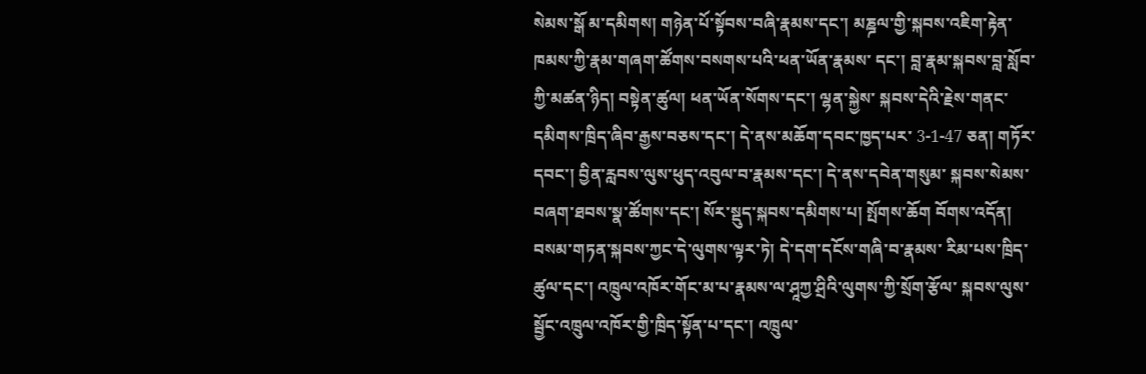སེམས་སྒོ མ་དམིགས། གཉེན་པོ་སྟོབས་བཞི་རྣམས་དང་། མཎྜལ་གྱི་སྐབས་འཇིག་རྟེན་ཁམས་ཀྱི་རྣམ་གཞག་ཚོགས་བསགས་པའི་ཕན་ཡོན་རྣམས་ དང་། བླ་རྣམ་སྐབས་བླ་སློབ་ཀྱི་མཚན་ཉིད། བསྟེན་ཚུལ། ཕན་ཡོན་སོགས་དང་། ལྷན་སྐྱེས་ སྐབས་དེའི་རྗེས་གནང་དམིགས་ཁྲིད་ཞིབ་རྒྱས་བཅས་དང་། དེ་ནས་མཆོག་དབང་ཁྱད་པར་ 3-1-47 ཅན། གཏོར་དབང་། བྱིན་རླབས་ལུས་ཕུད་འབུལ་བ་རྣམས་དང་། དེ་ནས་དབེན་གསུམ་ སྐབས་སེམས་བཞག་ཐབས་སྣ་ཚོགས་དང་། སོར་སྡུད་སྐབས་དམིགས་པ། སྤོགས་ཆོག བོགས་འདོན། བསམ་གཏན་སྐབས་ཀྱང་དེ་ལུགས་ལྟར་ཏེ། དེ་དག་དངོས་གཞི་བ་རྣམས་ རིམ་པས་ཁྲིད་ཚུལ་དང་། འཁྲུལ་འཁོར་གོང་མ་པ་རྣམས་ལ་ཤཱཀྱ་ཤྲིའི་ལུགས་ཀྱི་སྲོག་རྩོལ་ སྐབས་ལུས་སྦྱོང་འཁྲུལ་འཁོར་གྱི་ཁྲིད་སྟོན་པ་དང་། འཁྲུལ་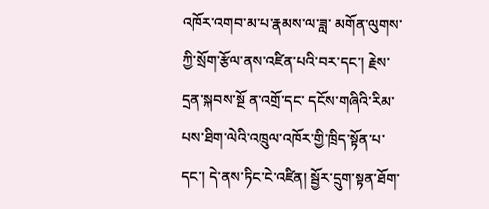འཁོར་འགབ་མ་པ་རྣམས་ལ་ཟླ་ མགོན་ལུགས་ཀྱི་སྲོག་རྩོལ་ནས་འཛིན་པའི་བར་དང་། རྗེས་དྲན་སྐབས་སྔོ ན་འགྲོ་དང་ དངོས་གཞིའི་རིམ་པས་ཐིག་ལེའི་འཁྲུལ་འཁོར་གྱི་ཁྲིད་སྟོན་པ་དང་། དེ་ནས་ཏིང་ངེ་འཛིན། སྦྱོར་དྲུག་སྟན་ཐོག་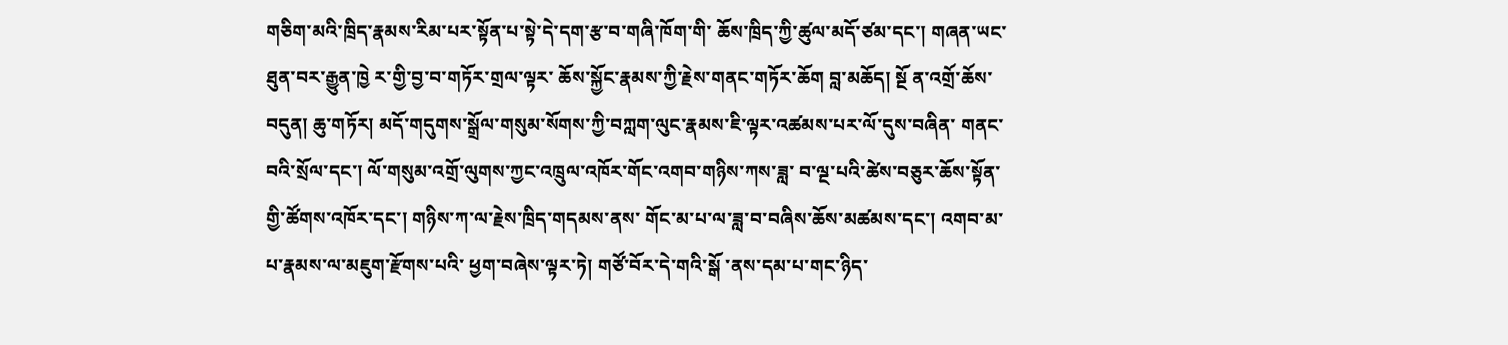གཅིག་མའི་ཁྲིད་རྣམས་རིམ་པར་སྟོན་པ་སྟེ་དེ་དག་རྩ་བ་གཞི་ཁོག་གི་ ཆོས་ཁྲིད་ཀྱི་ཚུལ་མདོ་ཙམ་དང་། གཞན་ཡང་ཐུན་བར་རྒྱུན་ཁྱེ ར་གྱི་བྱ་བ་གཏོར་གྲལ་ལྟར་ ཆོས་སྐྱོང་རྣམས་ཀྱི་རྗེས་གནང་གཏོར་ཆོག བླ་མཆོད། སྔོ ན་འགྲོ་ཆོས་བདུན། ཆུ་གཏོར། མདོ་གདུགས་སྒྲོལ་གསུམ་སོགས་ཀྱི་བཀླག་ལུང་རྣམས་ཇི་ལྟར་འཚམས་པར་ལོ་དུས་བཞིན་ གནང་བའི་སྲོལ་དང་། ལོ་གསུམ་འགྲོ་ལུགས་ཀྱང་འཁྲུལ་འཁོར་གོང་འགབ་གཉིས་ཀས་ཟླ་ བ་ལྔ་པའི་ཚེས་བཅུར་ཆོས་སྟོན་གྱི་ཚོགས་འཁོར་དང་། གཉིས་ཀ་ལ་རྗེས་ཁྲིད་གདམས་ནས་ གོང་མ་པ་ལ་ཟླ་བ་བཞིས་ཆོས་མཚམས་དང་། འགབ་མ་པ་རྣམས་ལ་མཇུག་རྫོགས་པའི་ ཕྱག་བཞེས་ལྟར་ཏེ། གཙོ་བོར་དེ་གའི་སྒོ ་ནས་དམ་པ་གང་ཉིད་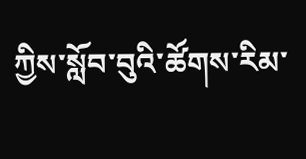ཀྱིས་སློབ་བུའི་ཚོགས་རིམ་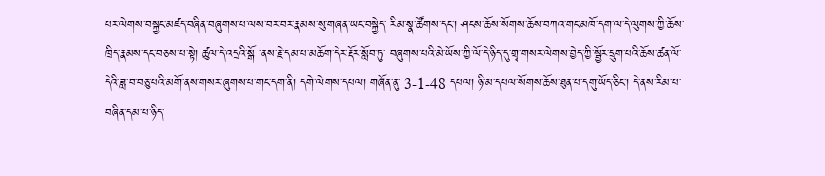པར་ལེགས་བསྐྱང་མཛད་བཞིན་བཞུགས་པ་ལས་བར་བར་རྣམས་སུ་གཞན་ཡང་བསྐྱེད་ རིམ་སྣ་ཚོགས་དང་། ཤངས་ཆོས་སོགས་ཆོས་བཀའ་གང་མཁོ་དག་ལ་དེ་ལུགས་ཀྱི་ཆོས་ ཁྲིད་རྣམས་དང་བཅས་པ་སྟེ། ཚུལ་དེ་འདྲའི་སྒོ ་ནས་རྗེ་དམ་པ་མཆོག་དེར་རྡོར་སློབ་ཏུ་ བཞུགས་པའི་མེ་ཡོས་ཀྱི་ལོ་དེ་ཉིད་དུ་གྲྭ་གསར་ལེགས་བྱེད་ཀྱི་སྦྱོར་དྲུག་པའི་ཆོས་ཚན་ལོ་ དེའི་ཟླ་བ་བཅུ་པའི་མགོ་ནས་གསར་ཞུགས་པ་གང་དག་ནི། དགེ་ལེགས་དཔལ། གཞོན་ནུ་ 3-1-48 དཔལ། ཉི་མ་དཔལ་སོགས་ཆོས་ཐུན་པ་དགུ་ཡོད་ཅིང་། དེ་ནས་རིམ་པ་བཞིན་དམ་པ་ཉིད་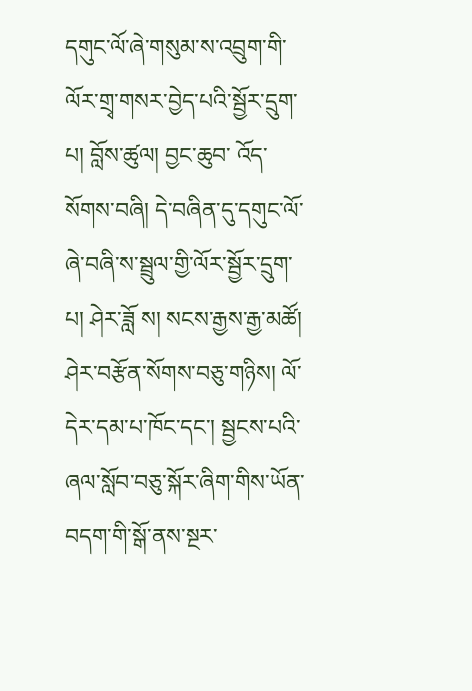དགུང་ལོ་ཞེ་གསུམ་ས་འབྲུག་གི་ལོར་གྲྭ་གསར་བྱེད་པའི་སྦྱོར་དྲུག་པ། བློས་ཚུལ། བྱང་ཆུབ་ འོད་སོགས་བཞི། དེ་བཞིན་དུ་དགུང་ལོ་ཞེ་བཞི་ས་སྦྲུལ་གྱི་ལོར་སྦྱོར་དྲུག་པ། ཤེར་ཟློ ས། སངས་རྒྱས་རྒྱ་མཚོ། ཤེར་བརྩོན་སོགས་བཅུ་གཉིས། ལོ་དེར་དམ་པ་ཁོང་དང་། སྦྱངས་པའི་ ཞལ་སློབ་བཅུ་སྐོར་ཞིག་གིས་ཡོན་བདག་གི་སྒོ་ནས་སྔར་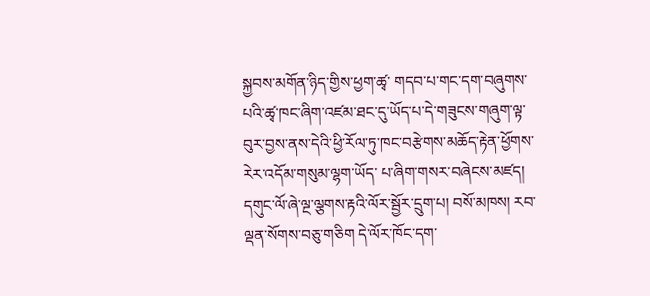སྐྱབས་མགོན་ཉིད་གྱིས་ཕྱག་ཚྭ་ གདབ་པ་གང་དག་བཞུགས་པའི་ཚྭ་ཁང་ཞིག་འཛམ་ཐང་དུ་ཡོད་པ་དེ་གཟུངས་གཞུག་ལྟ་ བུར་བྱས་ནས་དེའི་ཕྱི་རོལ་ཏུ་ཁང་བརྩེགས་མཆོད་རྟེན་ཕྱོགས་རེར་འདོམ་གསུམ་ལྷག་ཡོད་ པ་ཞིག་གསར་བཞེངས་མཛད། དགུང་ལོ་ཞེ་ལྔ་ལྕགས་རྟའི་ལོར་སྦྱོར་དྲུག་པ། བསོ་མཁས། རབ་ལྡན་སོགས་བཅུ་གཅིག དེ་ལོར་ཁོང་དག་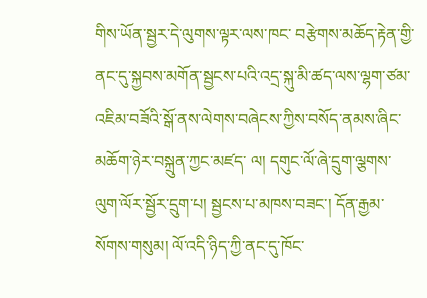གིས་ཡོན་སྦྱར་དེ་ལུགས་ལྟར་ལས་ཁང་ བརྩེགས་མཆོད་རྟེན་གྱི་ནང་དུ་སྐྱབས་མགོན་སྦྱངས་པའི་འདྲ་སྐུ་མི་ཚད་ལས་ལྷག་ཙམ་ འཇིམ་བཟོའི་སྒོ་ནས་ལེགས་བཞེངས་ཀྱིས་བསོད་ནམས་ཞིང་མཆོག་ཉེར་བསྐྲུན་ཀྱང་མཛད་ ལ། དགུང་ལོ་ཞེ་དྲུག་ལྕགས་ལུག་ལོར་སྦྱོར་དྲུག་པ། སྦྱངས་པ་མཁས་བཟང་། དོན་རྒྱམ་ སོགས་གསུམ། ལོ་འདི་ཉིད་ཀྱི་ནང་དུ་ཁོང་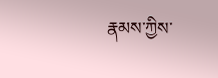རྣམས་ཀྱིས་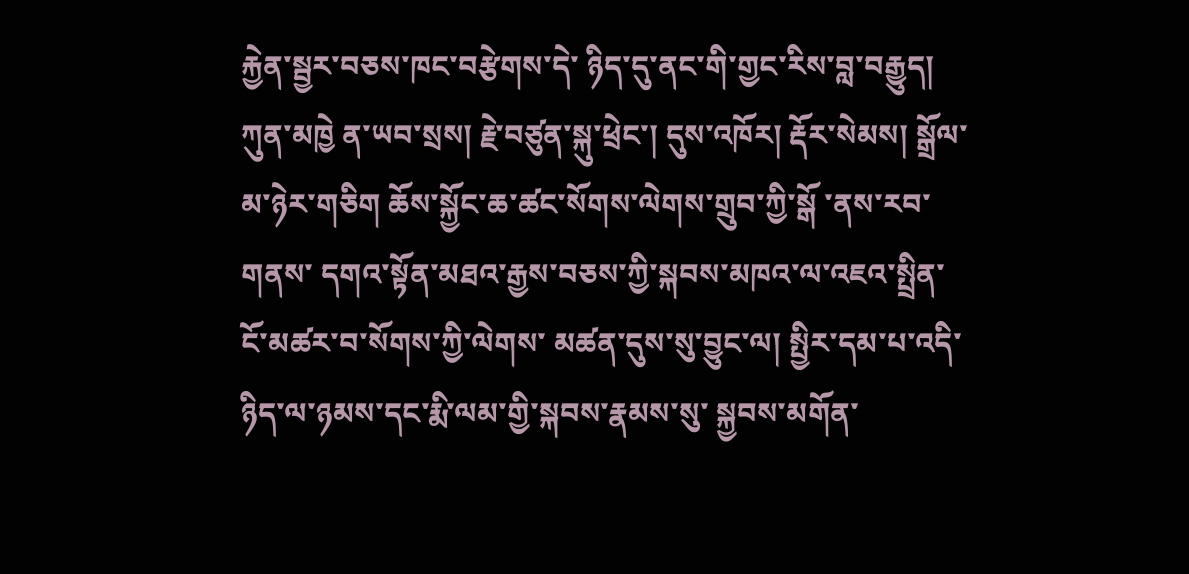རྐྱེན་སྦྱར་བཅས་ཁང་བརྩེགས་དེ་ ཉིད་དུ་ནང་གི་གྱང་རིས་བླ་བརྒྱུད། ཀུན་མཁྱེ ན་ཡབ་སྲས། རྗེ་བཙུན་སྐུ་ཕྲེང་། དུས་འཁོར། རྡོར་སེམས། སྒྲོལ་མ་ཉེར་གཅིག ཆོས་སྐྱོང་ཆ་ཚང་སོགས་ལེགས་གྲུབ་ཀྱི་སྒོ ་ནས་རབ་གནས་ དགའ་སྟོན་མཐའ་རྒྱས་བཅས་ཀྱི་སྐབས་མཁའ་ལ་འཇའ་སྤྲིན་ངོ་མཚར་བ་སོགས་ཀྱི་ལེགས་ མཚན་དུས་སུ་བྱུང་ལ། སྤྱིར་དམ་པ་འདི་ཉིད་ལ་ཉམས་དང་རྨི་ལམ་གྱི་སྐབས་རྣམས་སུ་ སྐྱབས་མགོན་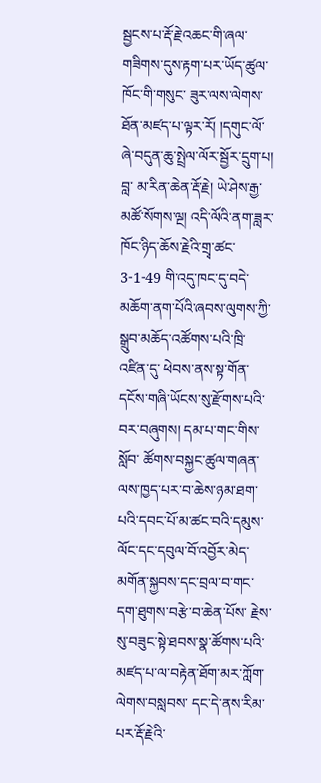སྦྱངས་པ་རྡོ་རྗེ་འཆང་གི་ཞལ་གཟིགས་དུས་རྟག་པར་ཡོད་ཚུལ་ཁོང་གི་གསུང་ ཟུར་ལས་ལེགས་ཐོན་མཛད་པ་ལྟར་རོ། །དགུང་ལོ་ཞེ་བདུན་ཆུ་སྤྲེལ་ལོར་སྦྱོར་དྲུག་པ། བླ་ མ་རིན་ཆེན་རྡོ་རྗེ། ཡེ་ཤེས་རྒྱ་མཚོ་སོགས་ལྔ། འདི་ལོའི་ནག་ཟླར་ཁོང་ཉིད་ཆོས་རྗེའི་གྲྭ་ཚང་ 3-1-49 གི་འདུ་ཁང་དུ་བདེ་མཆོག་ནག་པོའི་ཞབས་ལུགས་ཀྱི་སྒྲུབ་མཆོད་འཚོགས་པའི་ཁྲི་འཛིན་དུ་ ཕེབས་ནས་སྟ་གོན་དངོས་གཞི་ཡོངས་སུ་རྫོགས་པའི་བར་བཞུགས། དམ་པ་གང་གིས་སློབ་ ཚོགས་བསྐྱང་ཚུལ་གཞན་ལས་ཁྱད་པར་བ་ཆེས་ཉམ་ཐག་པའི་དབང་པོ་མ་ཚང་བའི་དམུས་ ལོང་དང་དབུལ་བོ་འབྱོར་མེད་མགོན་སྐྱབས་དང་བྲལ་བ་གང་དག་ཐུགས་བརྩེ་བ་ཆེན་པོས་ རྗེས་སུ་བཟུང་སྟེ་ཐབས་སྣ་ཚོགས་པའི་མཛད་པ་ལ་བརྟེན་ཐོག་མར་ཀློག་ལེགས་བསླབས་ དང་དེ་ནས་རིམ་པར་རྡོ་རྗེའི་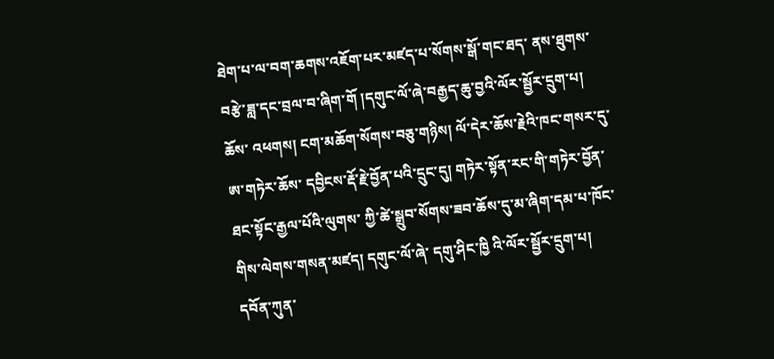ཐེག་པ་ལ་བག་ཆགས་འཇོག་པར་མཛད་པ་སོགས་སྒོ་གང་ཐད་ ནས་ཐུགས་བརྩེ་ཟླ་དང་བྲལ་བ་ཞིག་གོ །དགུང་ལོ་ཞེ་བརྒྱད་ཆུ་བྱའི་ལོར་སྦྱོར་དྲུག་པ། ཆོས་ འཕགས། ངག་མཆོག་སོགས་བཅུ་གཉིས། ལོ་དེར་ཆོས་རྗེའི་ཁང་གསར་དུ་ཨ་གཏེར་ཆོས་ དབྱིངས་རྡོ་རྗེ་བྱོན་པའི་དྲུང་དུ། གཏེར་སྟོན་རང་གི་གཏེར་བྱོན་ཐང་སྟོང་རྒྱལ་པོའི་ལུགས་ ཀྱི་ཚེ་སྒྲུབ་སོགས་ཟབ་ཆོས་དུ་མ་ཞིག་དམ་པ་ཁོང་གིས་ལེགས་གསན་མཛད། དགུང་ལོ་ཞེ་ དགུ་ཤིང་ཁྱི འི་ལོར་སྦྱོར་དྲུག་པ། དབོན་ཀུན་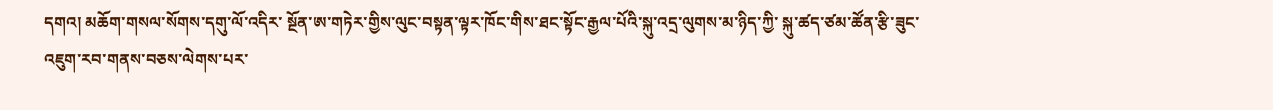དགའ། མཆོག་གསལ་སོགས་དགུ་ལོ་འདིར་ སྔོན་ཨ་གཏེར་གྱིས་ལུང་བསྟན་ལྟར་ཁོང་གིས་ཐང་སྟོང་རྒྱལ་པོའི་སྐུ་འདྲ་ལུགས་མ་ཉིད་ཀྱི་ སྐུ་ཚད་ཙམ་ཚོན་རྩི་ཟུང་འཇུག་རབ་གནས་བཅས་ལེགས་པར་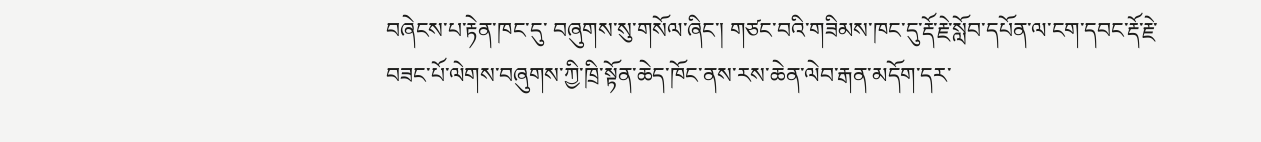བཞེངས་པ་རྟེན་ཁང་དུ་ བཞུགས་སུ་གསོལ་ཞིང་། གཙང་བའི་གཟིམས་ཁང་དུ་རྡོ་རྗེ་སློབ་དཔོན་ལ་ངག་དབང་རྡོ་རྗེ་ བཟང་པོ་ལེགས་བཞུགས་ཀྱི་ཁྲི་སྟོན་ཆེད་ཁོང་ནས་རས་ཆེན་ལེབ་རྒན་མདོག་དར་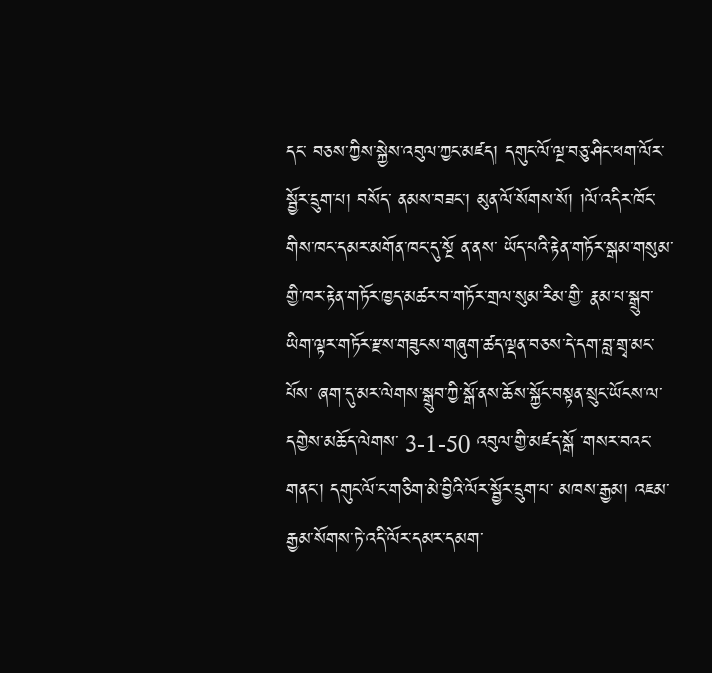དང་ བཅས་ཀྱིས་སྐྱེས་འབུལ་ཀྱང་མཛད། དགུང་ལོ་ལྔ་བཅུ་ཤིང་ཕག་ལོར་སྦྱོར་དྲུག་པ། བསོད་ ནམས་བཟང་། མུན་ལོ་སོགས་སོ། །ལོ་འདིར་ཁོང་གིས་ཁང་དམར་མགོན་ཁང་དུ་སྔོ ན་ནས་ ཡོད་པའི་རྟེན་གཏོར་སྒམ་གསུམ་གྱི་ཁར་རྟེན་གཏོར་ཁྱད་མཚར་བ་གཏོར་གྲལ་སུམ་རིམ་གྱི་ རྣམ་པ་སྒྲུབ་ཡིག་ལྟར་གཏོར་རྫས་གཟུངས་གཞུག་ཚད་ལྡན་བཅས་དེ་དག་བླ་གྲྭ་མང་པོས་ ཞག་དུ་མར་ལེགས་སྒྲུབ་ཀྱི་སྒོ་ནས་ཆོས་སྐྱོང་བསྟན་སྲུང་ཡོངས་ལ་དགྱེས་མཆོད་ལེགས་ 3-1-50 འབུལ་གྱི་མཛད་སྒོ ་གསར་བའང་གནང་། དགུང་ལོ་ང་གཅིག་མེ་བྱིའི་ལོར་སྦྱོར་དྲུག་པ་ མཁས་རྒྱམ། འཇམ་རྒྱམ་སོགས་ཏེ་འདི་ལོར་དམར་དམག་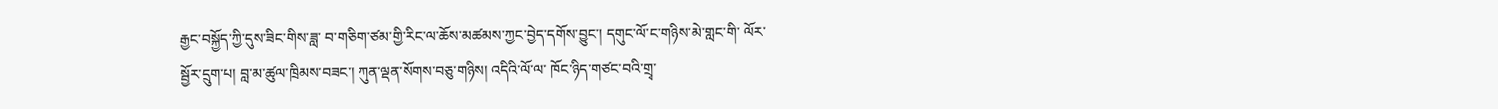རྒྱང་བསྐྱོད་ཀྱི་དུས་ཟིང་གིས་ཟླ་ བ་གཅིག་ཙམ་གྱི་རིང་ལ་ཆོས་མཚམས་ཀྱང་བྱེད་དགོས་བྱུང་། དགུང་ལོ་ང་གཉིས་མེ་གླང་གི་ ལོར་སྦྱོར་དྲུག་པ། བླ་མ་ཚུལ་ཁྲིམས་བཟང་། ཀུན་ལྡན་སོགས་བཅུ་གཉིས། འདིའི་ལོ་ལ་ ཁོང་ཉིད་གཙང་བའི་གྲྭ་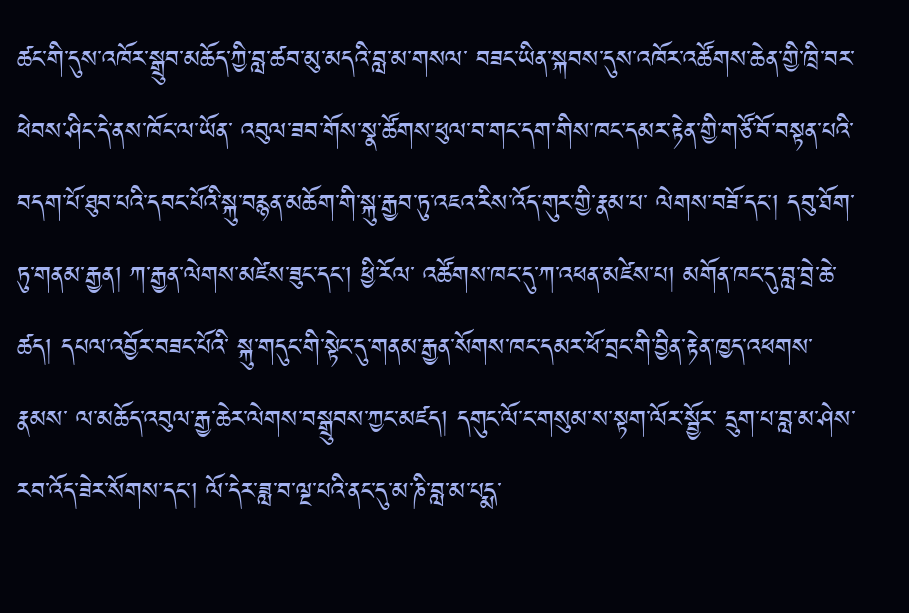ཚང་གི་དུས་འཁོར་སྒྲུབ་མཆོད་ཀྱི་བླ་ཚབ་མུ་མདའི་བླ་མ་གསལ་ བཟང་ཡིན་སྐབས་དུས་འཁོར་འཚོགས་ཆེན་གྱི་ཁྲི་བར་ཕེབས་ཤིང་དེ་ནས་ཁོང་ལ་ཡོན་ འབུལ་ཟབ་གོས་སྣ་ཚོགས་ཕུལ་བ་གང་དག་གིས་ཁང་དམར་རྟེན་གྱི་གཙོ་བོ་བསྟན་པའི་ བདག་པོ་ཐུབ་པའི་དབང་པོའི་སྐུ་བརྙན་མཆོག་གི་སྐུ་རྒྱབ་ཏུ་འཇའ་རིས་འོད་གུར་གྱི་རྣམ་པ་ ལེགས་བཟོ་དང་། དབུ་ཐོག་ཏུ་གནམ་རྒྱན། ཀ་རྒྱན་ལེགས་མཛེས་ཟུང་དང་། ཕྱི་རོལ་ འཚོགས་ཁང་དུ་ཀ་འཕན་མཛེས་པ། མགོན་ཁང་དུ་བླ་བྲེ་ཆེ་ཚད། དཔལ་འབྱོར་བཟང་པོའི་ སྐུ་གདུང་གི་སྟེང་དུ་གནམ་རྒྱན་སོགས་ཁང་དམར་ཕོ་བྲང་གི་བྱིན་རྟེན་ཁྱད་འཕགས་རྣམས་ ལ་མཆོད་འབུལ་རྒྱ་ཆེར་ལེགས་བསྒྲུབས་ཀྱང་མཛད། དགུང་ལོ་ང་གསུམ་ས་སྟག་ལོར་སྦྱོར་ དྲུག་པ་བླ་མ་ཤེས་རབ་འོད་ཟེར་སོགས་དང་། ལོ་དེར་ཟླ་བ་ལྔ་པའི་ནང་དུ་མ་ཎི་བླ་མ་པདྨ་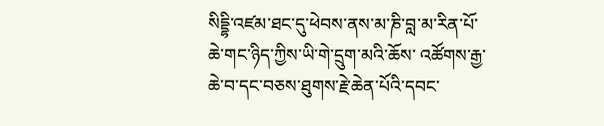སིདྡྷི་འཛམ་ཐང་དུ་ཕེབས་ནས་མ་ཎི་བླ་མ་རིན་པོ་ཆེ་གང་ཉིད་ཀྱིས་ཡི་གེ་དྲུག་མའི་ཆོས་ འཚོགས་རྒྱ་ཆེ་བ་དང་བཅས་ཐུགས་རྗེ་ཆེན་པོའི་དབང་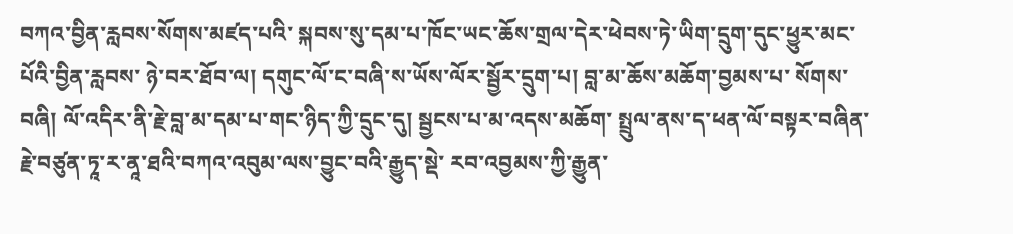བཀའ་བྱིན་རླབས་སོགས་མཛད་པའི་ སྐབས་སུ་དམ་པ་ཁོང་ཡང་ཆོས་གྲལ་དེར་ཕེབས་ཏེ་ཡིག་དྲུག་དུང་ཕྱུར་མང་པོའི་བྱིན་རླབས་ ཉེ་བར་ཐོབ་ལ། དགུང་ལོ་ང་བཞི་ས་ཡོས་ལོར་སྦྱོར་དྲུག་པ། བླ་མ་ཆོས་མཆོག་བྱམས་པ་ སོགས་བཞི། ལོ་འདིར་ནི་རྗེ་བླ་མ་དམ་པ་གང་ཉིད་ཀྱི་དྲུང་དུ། སྦྱངས་པ་མ་འདས་མཆོག་ སྤྲུལ་ནས་ད་ཕན་ལོ་བསྟར་བཞིན་རྗེ་བཙུན་ཏཱ་ར་ནཱ་ཐའི་བཀའ་འབུམ་ལས་བྱུང་བའི་རྒྱུད་སྡེ་ རབ་འབྱམས་ཀྱི་རྒྱུན་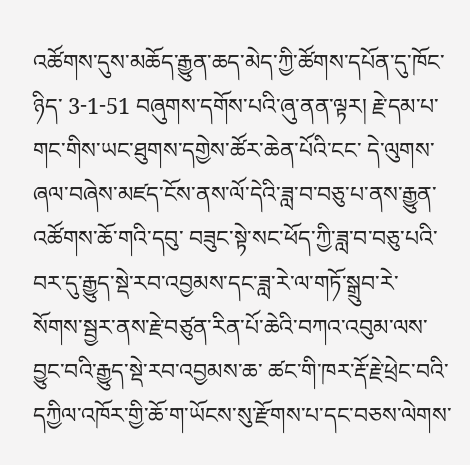འཚོགས་དུས་མཆོད་རྒྱུན་ཆད་མེད་ཀྱི་ཚོགས་དཔོན་དུ་ཁོང་ཉིད་ 3-1-51 བཞུགས་དགོས་པའི་ཞུ་ནན་ལྟར། རྗེ་དམ་པ་གང་གིས་ཡང་ཐུགས་དགྱེས་ཚོར་ཆེན་པོའི་ངང་ དེ་ལུགས་ཞལ་བཞེས་མཛད་ངོས་ནས་ལོ་དེའི་ཟླ་བ་བཅུ་པ་ནས་རྒྱུན་འཚོགས་ཆོ་གའི་དབུ་ བཟུང་སྟེ་སང་ཕོད་ཀྱི་ཟླ་བ་བཅུ་པའི་བར་དུ་རྒྱུད་སྡེ་རབ་འབྱམས་དང་ཟླ་རེ་ལ་གཏོ་སྒྲུབ་རེ་ སོགས་སྦྱར་ནས་རྗེ་བཙུན་རིན་པོ་ཆེའི་བཀའ་འབུམ་ལས་བྱུང་བའི་རྒྱུད་སྡེ་རབ་འབྱམས་ཆ་ ཚང་གི་ཁར་རྡོ་རྗེ་ཕྲེང་བའི་དཀྱིལ་འཁོར་གྱི་ཆོ་ག་ཡོངས་སུ་རྫོགས་པ་དང་བཅས་ལེགས་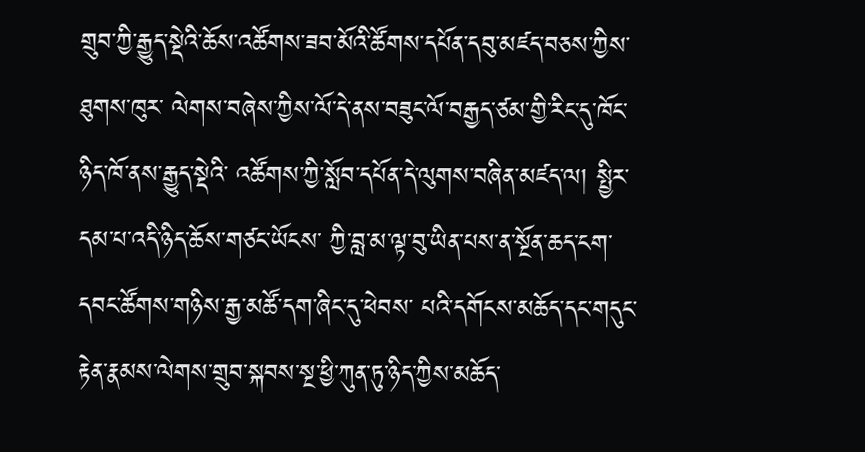གྲུབ་ཀྱི་རྒྱུད་སྡེའི་ཆོས་འཚོགས་ཟབ་མོའི་ཚོགས་དཔོན་དབུ་མཛད་བཅས་ཀྱིས་ཐུགས་ཁུར་ ལེགས་བཞེས་ཀྱིས་ལོ་དེ་ནས་བཟུང་ལོ་བརྒྱད་ཙམ་གྱི་རིང་དུ་ཁོང་ཉིད་ཁོ་ནས་རྒྱུད་སྡེའི་ འཚོགས་ཀྱི་སློབ་དཔོན་དེ་ལུགས་བཞིན་མཛད་ལ། སྤྱིར་དམ་པ་འདི་ཉིད་ཆོས་གཙང་ཡོངས་ ཀྱི་བླ་མ་ལྟ་བུ་ཡིན་པས་ན་སྔོན་ཆད་ངག་དབང་ཚོགས་གཉིས་རྒྱ་མཚོ་དག་ཞིང་དུ་ཕེབས་ པའི་དགོངས་མཆོད་དང་གདུང་རྟེན་རྣམས་ལེགས་གྲུབ་སྐབས་སྔ་ཕྱི་ཀུན་ཏུ་ཉིད་ཀྱིས་མཆོད་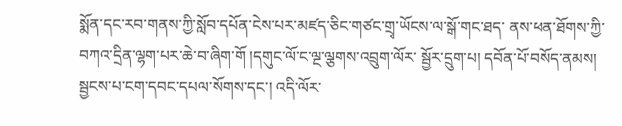སྨོན་དང་རབ་གནས་ཀྱི་སློབ་དཔོན་ངེས་པར་མཛད་ཅིང་གཙང་གྲྭ་ཡོངས་ལ་སྒོ་གང་ཐད་ ནས་ཕན་ཐོགས་ཀྱི་བཀའ་དྲིན་ལྷག་པར་ཆེ་བ་ཞིག་གོ །དགུང་ལོ་ང་ལྔ་ལྕགས་འབྲུག་ལོར་ སྦྱོར་དྲུག་པ། དབོན་པོ་བསོད་ནམས། སྦྱངས་པ་ངག་དབང་དཔལ་སོགས་དང་། འདི་ལོར་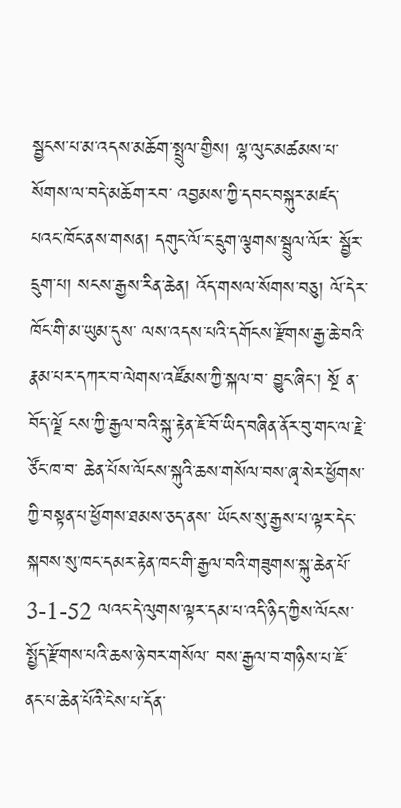སྦྱངས་པ་མ་འདས་མཆོག་སྤྲུལ་གྱིས། ལྷ་ལུང་མཚམས་པ་སོགས་ལ་བདེ་མཆོག་རབ་ འབྱམས་ཀྱི་དབང་བསྐུར་མཛད་པའང་ཁོང་ནས་གསན། དགུང་ལོ་ང་དྲུག་ལྕགས་སྦྲུལ་ལོར་ སྦྱོར་དྲུག་པ། སངས་རྒྱས་རིན་ཆེན། འོད་གསལ་སོགས་བཅུ། ལོ་དེར་ཁོང་གི་མ་ཡུམ་དུས་ ལས་འདས་པའི་དགོངས་རྫོགས་རྒྱ་ཆེ་བའི་རྣམ་པར་དཀར་བ་ལེགས་འཛོམས་ཀྱི་སྐལ་བ་ བྱུང་ཞིང་། སྔོ ན་བོད་ལྗོ ངས་ཀྱི་རྒྱལ་བའི་སྐུ་རྟེན་ཇོ་བོ་ཡིད་བཞིན་ནོར་བུ་གང་ལ་རྗེ་ཙོང་ཁ་བ་ ཆེན་པོས་ལོངས་སྐུའི་ཆས་གསོལ་བས་ཞྭ་སེར་ཕྱོགས་ཀྱི་བསྟན་པ་ཕྱོགས་ཐམས་ཅད་ནས་ ཡོངས་སུ་རྒྱས་པ་ལྟར་དེང་སྐབས་སུ་ཁང་དམར་རྟེན་ཁང་གི་རྒྱལ་བའི་གཟུགས་སྐུ་ཆེན་པོ་ 3-1-52 ལའང་དེ་ལུགས་ལྟར་དམ་པ་འདི་ཉིད་ཀྱིས་ལོངས་སྤྱོད་རྫོགས་པའི་ཆས་ཉེ་བར་གསོལ་ བས་རྒྱལ་བ་གཉིས་པ་ཇོ་ནང་པ་ཆེན་པོའི་ངེས་པ་དོན་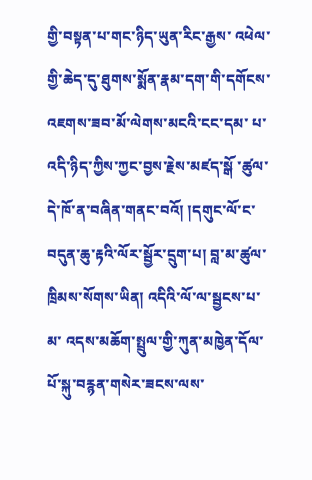གྱི་བསྟན་པ་གང་ཉིད་ཡུན་རིང་རྒྱས་ འཕེལ་གྱི་ཆེད་དུ་ཐུགས་སྨོན་རྣམ་དག་གི་དགོངས་འཇགས་ཟབ་མོ་ལེགས་མངའི་ངང་དམ་ པ་འདི་ཉིད་ཀྱིས་ཀྱང་བྱས་རྗེས་མཛད་སྒོ ་ཚུལ་དེ་ཁོ་ན་བཞིན་གནང་བའོ། །དགུང་ལོ་ང་ བདུན་ཆུ་རྟའི་ལོར་སྦྱོར་དྲུག་པ། བླ་མ་ཚུལ་ཁྲིམས་སོགས་ཡིན། འདིའི་ལོ་ལ་སྦྱངས་པ་མ་ འདས་མཆོག་སྤྲུལ་གྱི་ཀུན་མཁྱེན་དོལ་པོ་སྐུ་བརྙན་གསེར་ཟངས་ལས་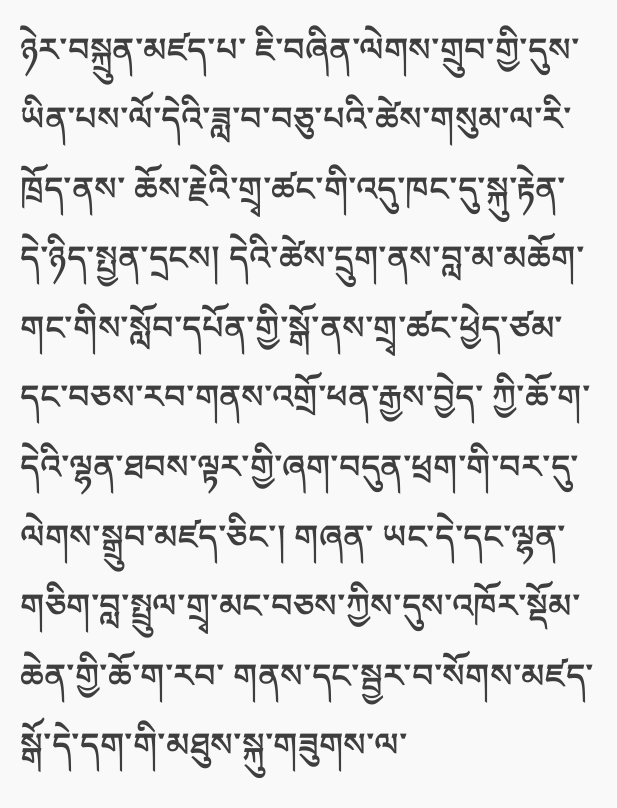ཉེར་བསྐྲུན་མཛད་པ་ ཇི་བཞིན་ལེགས་གྲུབ་གྱི་དུས་ཡིན་པས་ལོ་དེའི་ཟླ་བ་བཅུ་པའི་ཚེས་གསུམ་ལ་རི་ཁྲོད་ནས་ ཆོས་རྗེའི་གྲྭ་ཚང་གི་འདུ་ཁང་དུ་སྐུ་རྟེན་དེ་ཉིད་སྤྱན་དྲངས། དེའི་ཚེས་དྲུག་ནས་བླ་མ་མཆོག་ གང་གིས་སློབ་དཔོན་གྱི་སྒོ་ནས་གྲྭ་ཚང་ཕྱེད་ཙམ་དང་བཅས་རབ་གནས་འགྲོ་ཕན་རྒྱས་བྱེད་ ཀྱི་ཆོ་ག་དེའི་ལྷན་ཐབས་ལྟར་གྱི་ཞག་བདུན་ཕྲག་གི་བར་དུ་ལེགས་སྒྲུབ་མཛད་ཅིང་། གཞན་ ཡང་དེ་དང་ལྷན་གཅིག་བླ་སྤྲུལ་གྲྭ་མང་བཅས་ཀྱིས་དུས་འཁོར་སྡོམ་ཆེན་གྱི་ཆོ་ག་རབ་ གནས་དང་སྦྱར་བ་སོགས་མཛད་སྒོ་དེ་དག་གི་མཐུས་སྐུ་གཟུགས་ལ་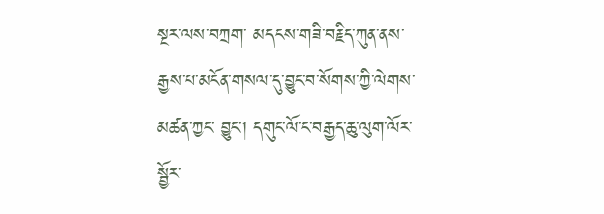སྔར་ལས་བཀྲག་ མདངས་གཟི་བརྗིད་ཀུན་ནས་རྒྱས་པ་མངོན་གསལ་དུ་བྱུང་བ་སོགས་ཀྱི་ལེགས་མཚན་ཀྱང་ བྱུང་། དགུང་ལོ་ང་བརྒྱད་ཆུ་ལུག་ལོར་སྦྱོར་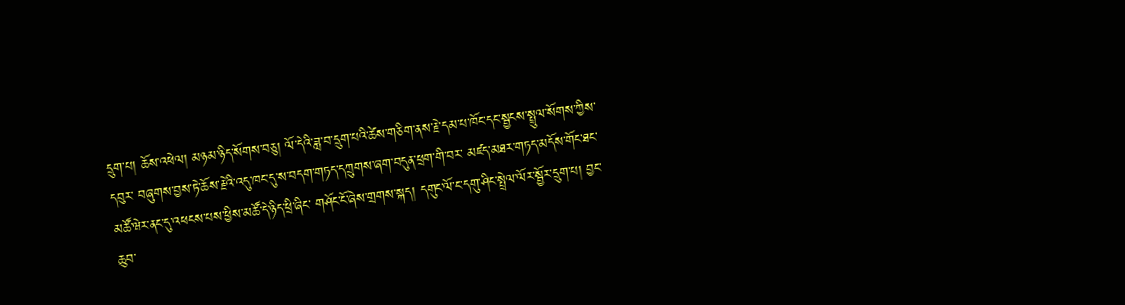དྲུག་པ། ཆོས་འཕེལ། མཉམ་ཉིད་སོགས་བཅུ། ལོ་དེའི་ཟླ་བ་དྲུག་པའི་ཚེས་གཅིག་ནས་རྗེ་དམ་པ་ཁོང་དང་སྦྱངས་སྤྲུལ་སོགས་ཀྱིས་དབུར་ བཞུགས་བྱས་ཏེ་ཆོས་རྗེའི་འདུ་ཁང་དུ་ས་བདག་གཏད་དཀྲུགས་ཞག་བདུན་ཕྲག་གི་བར་ མཛད་མཐར་གཏད་མདོས་གོང་ཐང་མཚོ་ཝེར་ནང་དུ་འཕངས་པས་ཕྱིས་མཚོ་དེ་ཉིད་ཕྲི་ཞིང་ གཤོང་ངོ་ཞེས་གྲགས་སྐད། དགུང་ལོ་ང་དགུ་ཤིང་སྤྲེལ་ལོར་སྦྱོར་དྲུག་པ། བྱང་ཆུབ་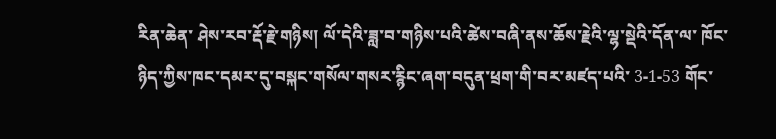རིན་ཆེན་ ཤེས་རབ་རྡོ་རྗེ་གཉིས། ལོ་དེའི་ཟླ་བ་གཉིས་པའི་ཚེས་བཞི་ནས་ཆོས་རྗེའི་ལྷ་སྡེའི་དོན་ལ་ ཁོང་ཉིད་ཀྱིས་ཁང་དམར་དུ་བསྐང་གསོལ་གསར་རྙིང་ཞག་བདུན་ཕྲག་གི་བར་མཛད་པའི་ 3-1-53 གོང་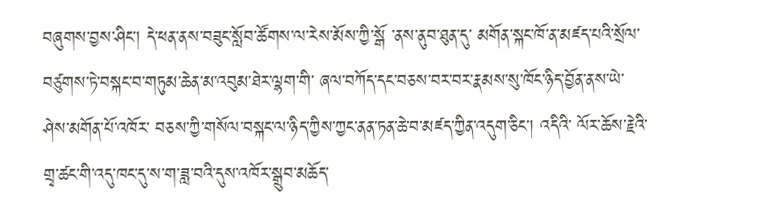བཞུགས་བྱས་ཤིང་། དེ་ཕན་ནས་བཟུང་སློབ་ཚོགས་ལ་རེས་མོས་ཀྱི་སྒོ ་ནས་ནུབ་ཐུན་དུ་ མགོན་སྐང་ཁོ་ན་མཛད་པའི་སྲོལ་བཙུགས་ཏེ་བསྐང་བ་གཏུམ་ཆེན་མ་འབུམ་ཐེར་ལྷག་གི་ ཞལ་བཀོད་དང་བཅས་བར་བར་རྣམས་སུ་ཁོང་ཉིད་བྱོན་ནས་ཡེ་ཤེས་མགོན་པོ་འཁོར་ བཅས་ཀྱི་གསོལ་བསྐང་ལ་ཉིད་ཀྱིས་ཀྱང་ནན་ཏན་ཆེ་བ་མཛད་ཀྱིན་འདུག་ཅིང་། འདིའི་ ལོར་ཆོས་རྗེའི་གྲྭ་ཚང་གི་འདུ་ཁང་དུ་ས་ག་ཟླ་བའི་དུས་འཁོར་སྒྲུབ་མཆོད་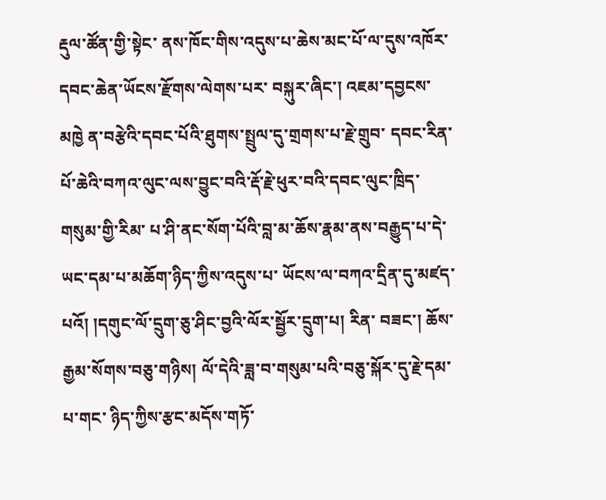རྡུལ་ཚོན་གྱི་སྟེང་ ནས་ཁོང་གིས་འདུས་པ་ཆེས་མང་པོ་ལ་དུས་འཁོར་དབང་ཆེན་ཡོངས་རྫོགས་ལེགས་པར་ བསྐུར་ཞིང་། འཇམ་དབྱངས་མཁྱེ ན་བརྩེའི་དབང་པོའི་ཐུགས་སྤྲུལ་དུ་གྲགས་པ་རྗེ་གྲུབ་ དབང་རིན་པོ་ཆེའི་བཀའ་ལུང་ལས་བྱུང་བའི་རྡོ་རྗེ་ཕུར་བའི་དབང་ལུང་ཁྲིད་གསུམ་གྱི་རིམ་ པ་ཤི་ནང་སོག་པོའི་བླ་མ་ཆོས་རྣམ་ནས་བརྒྱུད་པ་དེ་ཡང་དམ་པ་མཆོག་ཉིད་ཀྱིས་འདུས་པ་ ཡོངས་ལ་བཀའ་དྲིན་དུ་མཛད་པའོ། །དགུང་ལོ་དྲུག་ཅུ་ཤིང་བྱའི་ལོར་སྦྱོར་དྲུག་པ། རིན་ བཟང་། ཆོས་རྒྱམ་སོགས་བཅུ་གཉིས། ལོ་དེའི་ཟླ་བ་གསུམ་པའི་བཅུ་སྐོར་དུ་རྗེ་དམ་པ་གང་ ཉིད་ཀྱིས་རྩང་མདོས་གཏོ་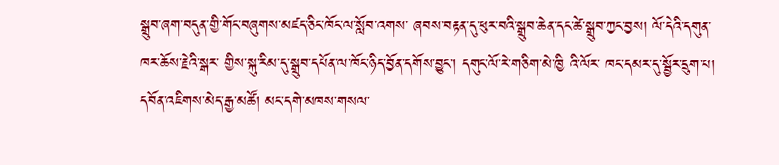སྒྲུབ་ཞག་བདུན་གྱི་གོང་བཞུགས་མཛད་ཅིང་ཁོང་ལ་སློབ་འགས་ ཞབས་བརྟན་དུ་ཕུར་བའི་སྒྲུབ་ཆེན་དང་ཚེ་སྒྲུབ་ཀྱང་བྱས། ལོ་དེའི་དགུན་ཁར་ཆོས་རྗེའི་སྒར་ གྱིས་སྐུ་རིམ་དུ་སྒྲུབ་དཔོན་ལ་ཁོང་ཉིད་བྱོན་དགོས་བྱུང་། དགུང་ལོ་རེ་གཅིག་མེ་ཁྱི འི་ལོར་ ཁང་དམར་དུ་སྦྱོར་དྲུག་པ། དབོན་འཇིགས་མེད་རྒྱ་མཚོ། མང་དགེ་མཁས་གསལ་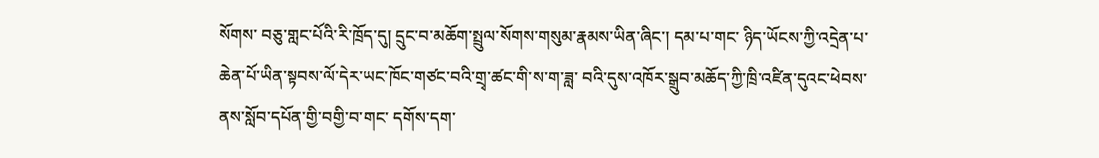སོགས་ བཅུ་གླང་པོའི་རི་ཁྲོད་དུ། དྲུང་བ་མཆོག་སྤྲུལ་སོགས་གསུམ་རྣམས་ཡིན་ཞིང་། དམ་པ་གང་ ཉིད་ཡོངས་ཀྱི་འདྲེན་པ་ཆེན་པོ་ཡིན་སྟབས་ལོ་དེར་ཡང་ཁོང་གཙང་བའི་གྲྭ་ཚང་གི་ས་ག་ཟླ་ བའི་དུས་འཁོར་སྒྲུབ་མཆོད་ཀྱི་ཁྲི་འཛིན་དུའང་ཕེབས་ནས་སློབ་དཔོན་གྱི་བགྱི་བ་གང་ དགོས་དག་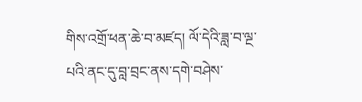གིས་འགྲོ་ཕན་ཆེ་བ་མཛད། ལོ་དེའི་ཟླ་བ་ལྔ་པའི་ནང་དུ་བླ་བྲང་ནས་དགེ་བཤེས་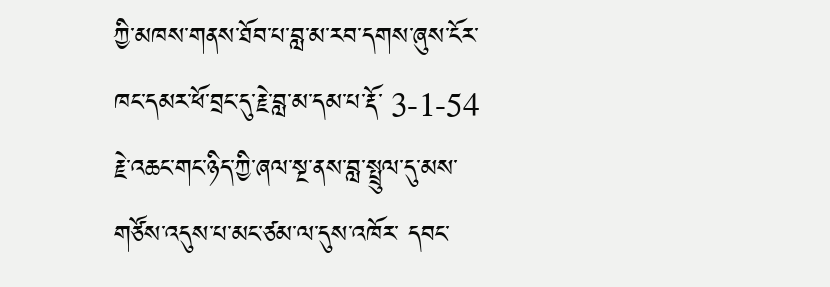ཀྱི་མཁས་གནས་ཐོབ་པ་བླ་མ་རབ་དགས་ཞུས་ངོར་ཁང་དམར་ཕོ་བྲང་དུ་རྗེ་བླ་མ་དམ་པ་རྡོ་ 3-1-54 རྗེ་འཆང་གང་ཉིད་ཀྱི་ཞལ་སྔ་ནས་བླ་སྤྲུལ་དུ་མས་གཙོས་འདུས་པ་མང་ཙམ་ལ་དུས་འཁོར་ དབང་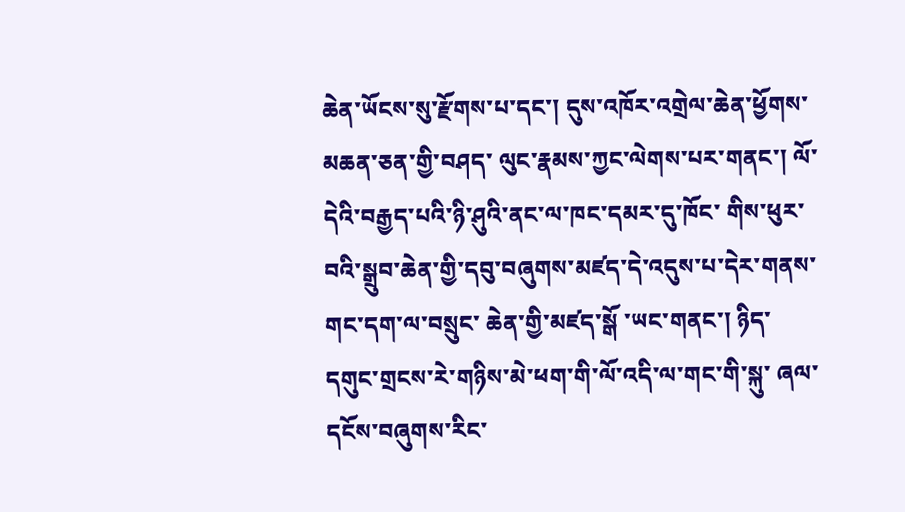ཆེན་ཡོངས་སུ་རྫོགས་པ་དང་། དུས་འཁོར་འགྲེལ་ཆེན་ཕྱོགས་མཆན་ཅན་གྱི་བཤད་ ལུང་རྣམས་ཀྱང་ལེགས་པར་གནང་། ལོ་དེའི་བརྒྱད་པའི་ཉི་ཤུའི་ནང་ལ་ཁང་དམར་དུ་ཁོང་ གིས་ཕུར་བའི་སྒྲུབ་ཆེན་གྱི་དབུ་བཞུགས་མཛད་དེ་འདུས་པ་དེར་གནས་གང་དག་ལ་བསྲུང་ ཆེན་གྱི་མཛད་སྒོ ་ཡང་གནང་། ཉིད་དགུང་གྲངས་རེ་གཉིས་མེ་ཕག་གི་ལོ་འདི་ལ་གང་གི་སྐུ་ ཞལ་དངོས་བཞུགས་རིང་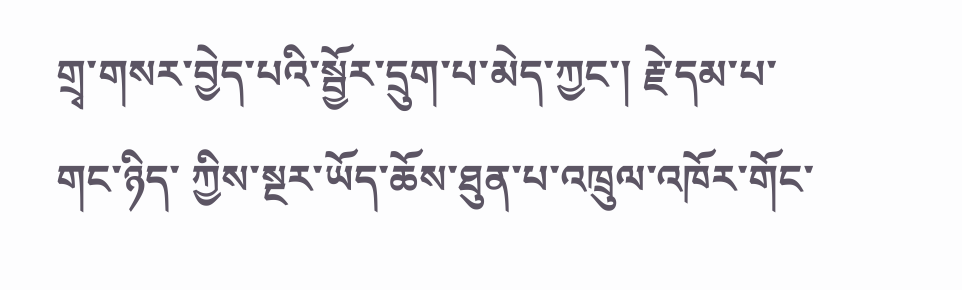གྲྭ་གསར་བྱེད་པའི་སྦྱོར་དྲུག་པ་མེད་ཀྱང་། རྗེ་དམ་པ་གང་ཉིད་ ཀྱིས་སྔར་ཡོད་ཆོས་ཐུན་པ་འཁྲུལ་འཁོར་གོང་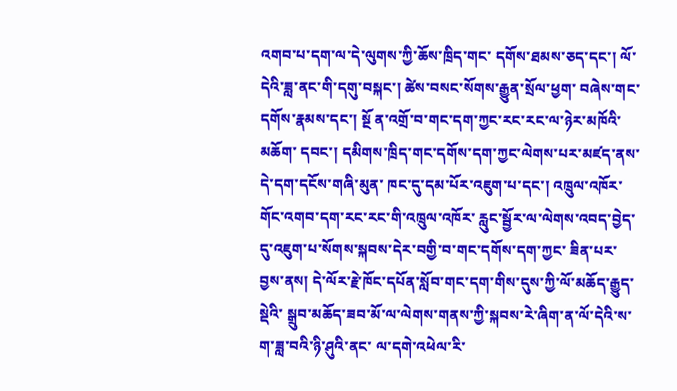འགབ་པ་དག་ལ་དེ་ལུགས་ཀྱི་ཆོས་ཁྲིད་གང་ དགོས་ཐམས་ཅད་དང་། ལོ་དེའི་ཟླ་ནང་གི་དགུ་བསྐང་། ཚེས་བསང་སོགས་རྒྱུན་སྲོལ་ཕྱག་ བཞེས་གང་དགོས་རྣམས་དང་། སྔོ ན་འགྲོ་བ་གང་དག་ཀྱང་རང་རང་ལ་ཉེར་མཁོའི་མཆོག་ དབང་། དམིགས་ཁྲིད་གང་དགོས་དག་ཀྱང་ལེགས་པར་མཛད་ནས་དེ་དག་དངོས་གཞི་མུན་ ཁང་དུ་དམ་པོར་འཇུག་པ་དང་། འཁྲུལ་འཁོར་གོང་འགབ་དག་རང་རང་གི་འཁྲུལ་འཁོར་ རླུང་སྦྱོར་ལ་ལེགས་འབད་བྱེད་དུ་འཇུག་པ་སོགས་སྐབས་དེར་བགྱི་བ་གང་དགོས་དག་ཀྱང་ ཟིན་པར་བྱས་ནས། དེ་ལོར་རྗེ་ཁོང་དཔོན་སློབ་གང་དག་གིས་དུས་ཀྱི་ལོ་མཆོད་རྒྱུད་སྡེའི་ སྒྲུབ་མཆོད་ཟབ་མོ་ལ་ལེགས་གནས་ཀྱི་སྐབས་རེ་ཞིག་ན་ལོ་དེའི་ས་ག་ཟླ་བའི་ཉི་ཤུའི་ནང་ ལ་དགེ་འཕེལ་རི་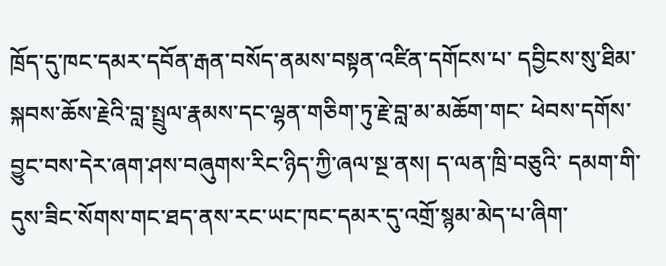ཁྲོད་དུ་ཁང་དམར་དབོན་རྒན་བསོད་ནམས་བསྟན་འཛིན་དགོངས་པ་ དབྱིངས་སུ་ཐིམ་སྐབས་ཆོས་རྗེའི་བླ་སྤྲུལ་རྣམས་དང་ལྷན་གཅིག་ཏུ་རྗེ་བླ་མ་མཆོག་གང་ ཕེབས་དགོས་བྱུང་བས་དེར་ཞག་ཤས་བཞུགས་རིང་ཉིད་ཀྱི་ཞལ་སྔ་ནས། ད་ལན་ཁྲི་བཅུའི་ དམག་གི་དུས་ཟིང་སོགས་གང་ཐད་ནས་རང་ཡང་ཁང་དམར་དུ་འགྲོ་སྙམ་མེད་པ་ཞིག་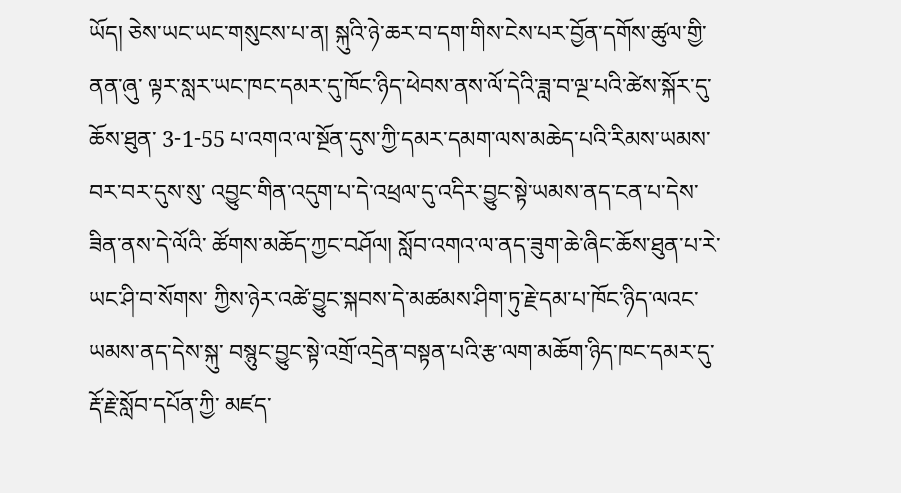ཡོད། ཅེས་ཡང་ཡང་གསུངས་པ་ན། སྐུའི་ཉེ་ཆར་བ་དག་གིས་ངེས་པར་བྱོན་དགོས་ཚུལ་གྱི་ནན་ཞུ་ ལྟར་སླར་ཡང་ཁང་དམར་དུ་ཁོང་ཉིད་ཕེབས་ནས་ལོ་དེའི་ཟླ་བ་ལྔ་པའི་ཚེས་སྐོར་དུ་ཆོས་ཐུན་ 3-1-55 པ་འགའ་ལ་སྔོན་དུས་ཀྱི་དམར་དམག་ལས་མཆེད་པའི་རིམས་ཡམས་བར་བར་དུས་སུ་ འབྱུང་གིན་འདུག་པ་དེ་འཕྲལ་དུ་འདིར་བྱུང་སྟེ་ཡམས་ནད་ངན་པ་དེས་ཟིན་ནས་དེ་ལོའི་ ཚོགས་མཆོད་ཀྱང་བཤོལ། སློབ་འགའ་ལ་ནད་ཟུག་ཆེ་ཞིང་ཆོས་ཐུན་པ་རེ་ཡང་ཤི་བ་སོགས་ ཀྱིས་ཉེར་འཚེ་བྱུང་སྐབས་དེ་མཚམས་ཤིག་ཏུ་རྗེ་དམ་པ་ཁོང་ཉིད་ལའང་ཡམས་ནད་དེས་སྐུ་ བསྙུང་བྱུང་སྟེ་འགྲོ་འདྲེན་བསྟན་པའི་རྩ་ལག་མཆོག་ཉིད་ཁང་དམར་དུ་རྡོ་རྗེ་སློབ་དཔོན་ཀྱི་ མཛད་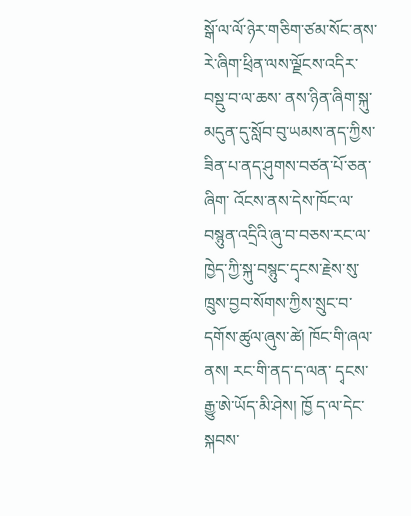སྒོ་ལ་ལོ་ཉེར་གཅིག་ཙམ་སོང་ནས་རེ་ཞིག་ཕྲིན་ལས་ལྗོངས་འདིར་བསྡུ་བ་ལ་ཆས་ ནས་ཉིན་ཞིག་སྐུ་མདུན་དུ་སློབ་བུ་ཡམས་ནད་ཀྱིས་ཟིན་པ་ནད་ཤུགས་བཙན་པོ་ཅན་ཞིག་ འོངས་ནས་དེས་ཁོང་ལ་བསྙུན་འདྲིའི་ཞུ་བ་བཅས་རང་ལ་ཁྱེད་ཀྱི་སྐུ་བསྙུང་དྭངས་རྗེས་སུ་ ཁྲུས་བྱབ་སོགས་ཀྱིས་སྲུང་བ་དགོས་ཚུལ་ཞུས་ཚེ། ཁོང་གི་ཞལ་ནས། རང་གི་ནད་ད་ལན་ དྭངས་རྒྱུ་ཨེ་ཡོད་མི་ཤེས། ཁྱོ ད་ལ་དེང་སྐབས་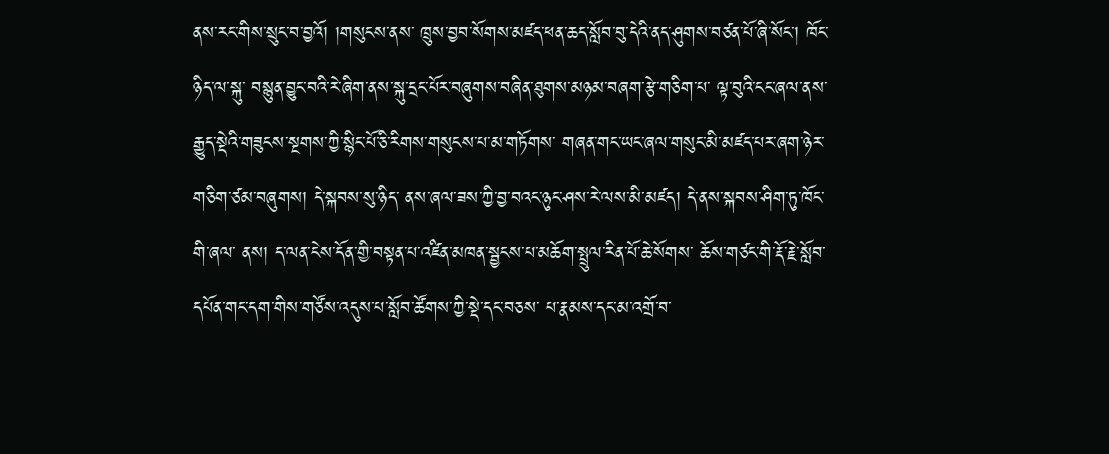ནས་རང་གིས་སྲུང་བ་བྱའོ། །གསུངས་ནས་ ཁྲུས་བྱབ་སོགས་མཛད་ཕན་ཆད་སློབ་བུ་དེའི་ནད་ཤུགས་བཙན་པོ་ཞི་སོང་། ཁོང་ཉིད་ལ་སྐུ་ བསྙུན་བྱུང་བའི་རེ་ཞིག་ནས་སྐུ་དྲང་པོར་བཞུགས་བཞིན་ཐུགས་མཉམ་བཞག་རྩེ་གཅིག་པ་ ལྟ་བུའི་ངང་ཞལ་ནས་རྒྱུད་སྡེའི་གཟུངས་སྔགས་ཀྱི་སྙིང་པོ་ཅི་རིགས་གསུངས་པ་མ་གཏོགས་ གཞན་གང་ཡང་ཞལ་གསུང་མི་མཛད་པར་ཞག་ཉེར་གཅིག་ཙམ་བཞུགས། དེ་སྐབས་སུ་ཉིད་ ནས་ཞལ་ཟས་ཀྱི་བྱ་བའང་ཉུང་ཤས་རེ་ལས་མི་མཛད། དེ་ནས་སྐབས་ཤིག་ཏུ་ཁོང་གི་ཞལ་ ནས། ད་ལན་ངེས་དོན་གྱི་བསྟན་པ་འཛིན་མཁན་སྦྱངས་པ་མཆོག་སྤྲུལ་རིན་པོ་ཆེ་སོགས་ ཆོས་གཙང་གི་རྡོ་རྗེ་སློབ་དཔོན་གང་དག་གིས་གཙོས་འདུས་པ་སློབ་ཚོགས་ཀྱི་སྡེ་དང་བཅས་ པ་རྣམས་དང་མ་འགྲོ་བ་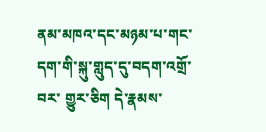ནམ་མཁའ་དང་མཉམ་པ་གང་དག་གི་སྐུ་གླུད་དུ་བདག་འགྲོ་བར་ གྱུར་ཅིག དེ་རྣམས་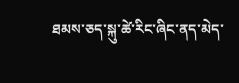ཐམས་ཅད་སྐུ་ཚེ་རིང་ཞིང་ནད་མེད་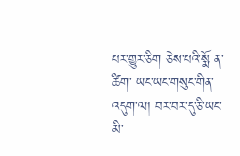པར་གྱུར་ཅིག ཅེས་པའི་སྨོ ན་ཚིག་ ཡང་ཡང་གསུང་གིན་འདུག་ལ། བར་བར་དུ་ཅི་ཡང་མི་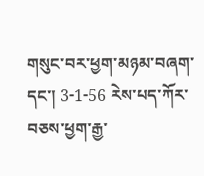གསུང་བར་ཕྱག་མཉམ་བཞག་དང་། 3-1-56 རེས་པད་ཀོར་བཅས་ཕྱག་རྒྱ་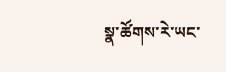སྣ་ཚོགས་རེ་ཡང་